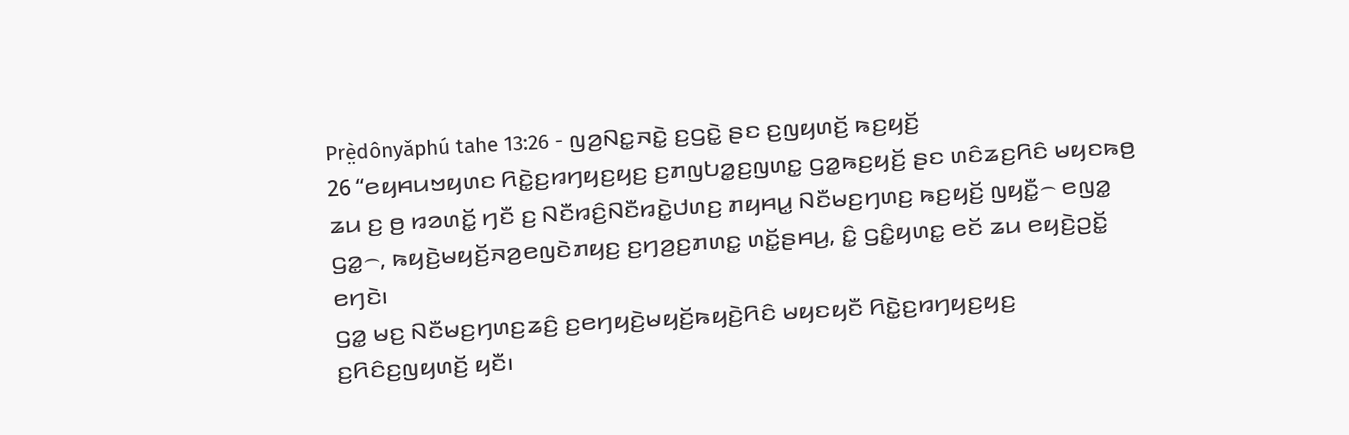Prè̤dônyǎphú tahe 13:26 - ꤜꤤ꤬ꤡꤢ꤭ꤏꤢꤧ꤭ ꤢ꤬ꤞꤢꤧ꤭ ꤔꤢ ꤢ꤬ꤜꤟꤛꤢꤩ꤬ ꤒꤢ꤬ꤟꤢꤩ꤬
26 “ꤕꤟꤌꤣꤠꤟꤛꤢ ꤖꤢꤧ꤭ꤢ꤬ꤙꤚꤟꤢ꤬ꤟꤢ꤬ ꤢ꤬ꤊꤜꤝꤤ꤭ꤢ꤬ꤜꤛꤢ꤭ ꤞꤤ꤭ꤒꤢ꤬ꤟꤢꤩ꤬ ꤔꤢ ꤛꤢꤨꤘꤢ꤬ꤖꤢꤨ ꤗꤟꤢꤒꤥ꤬ ꤘꤣ ꤢ꤬ ꤥ꤬ ꤙꤤꤛꤢꤩ꤭ ꤚꤢꤪ ꤢ꤬ ꤡꤢꤪꤙꤢꤨ꤬ꤡꤢꤪꤙꤢꤧ꤭ꤓꤛꤢ꤬ ꤊꤟꤌꤣ꤭ ꤡꤢꤪꤗꤢ꤬ꤚꤛꤢ꤬ ꤒꤢ꤬ꤟꤢꤩ꤬ ꤜꤟꤢꤪ꤭꤮ ꤕꤜꤤ꤭ ꤞꤤ꤭꤮, ꤒꤟꤢꤧ꤬ꤗꤟꤢꤩ꤬ꤏꤤ꤬ꤕꤜꤢꤧꤊꤟꤢ꤬ ꤢ꤬ꤚꤤ꤬ꤢ꤬ꤊꤛꤢ꤭ ꤛꤢꤩ꤭ꤔꤌꤣ꤬, ꤢꤨ꤭ ꤞꤢꤨ꤭ꤟꤛꤢ꤭ ꤕꤢꤩ ꤘꤣ ꤕꤟꤢꤧ꤬ꤑꤢꤩ꤭ ꤕꤚꤢꤧ꤯
ꤞꤤ꤭ ꤗꤢ꤬ ꤡꤢꤪꤗꤢ꤬ꤚꤛꤢ꤬ꤘꤢꤨ꤬ ꤢ꤬ꤕꤚꤟꤢꤧ꤬ꤗꤟꤢꤩ꤬ꤒꤟꤢꤧ꤬ꤖꤢꤨ ꤗꤟꤢꤟꤢꤪ ꤖꤢꤧ꤭ꤢ꤬ꤙꤚꤟꤢ꤬ꤟꤢ꤬ ꤢ꤬ꤖꤢꤨꤢ꤬ꤜꤟꤛꤢꤩ꤬ ꤟꤢꤪ꤯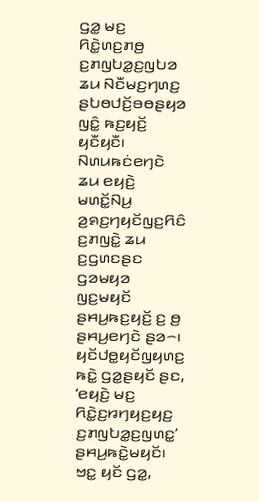ꤞꤤ꤭ ꤗꤢ꤬ ꤖꤢꤧ꤭ꤛꤢ꤬ꤊꤥ꤬ ꤢ꤬ꤊꤜꤝꤤ꤭ꤢ꤬ꤜꤝꤤ ꤘꤣ ꤡꤢꤪꤗꤢ꤬ꤚꤛꤢ꤬ ꤔꤝꤥꤓꤢꤩ꤬ꤋꤥꤔꤟꤤ ꤜꤢꤨ꤭ ꤒꤢ꤬ꤟꤢꤩ꤬ ꤟꤢꤪꤟꤢꤪ꤯
ꤡꤛꤣꤒꤢꤦꤕꤚꤢꤧ ꤘꤣ ꤕꤟꤢꤧ꤬ ꤗꤛꤢꤩ꤭ꤡꤣ꤬ ꤤ꤬ꤎꤢ꤬ꤚꤟꤢꤩꤜꤢ꤬ꤖꤢꤨ ꤢ꤬ꤊꤜꤢꤧ꤭ ꤘꤣ ꤢ꤬ꤞꤛꤢꤔꤢ ꤞꤤꤗꤟꤤ ꤜꤢ꤬ꤗꤟꤢꤩ ꤔꤌꤣ꤬ꤒꤢ꤬ꤟꤢꤩ꤬ ꤢ꤬ ꤥ꤬ ꤔꤌꤣ꤬ꤕꤚꤢꤧ ꤔꤤ꤮꤯
ꤟꤢꤩꤓꤥ꤭ꤟꤢꤩꤜꤟꤛꤢ꤬ ꤒꤢꤧ꤭ ꤞꤤ꤭ꤔꤟꤢꤩ ꤔꤢ, ‘ꤕꤟꤢꤧ꤬ ꤗꤢ꤬ ꤖꤢꤧ꤭ꤢ꤬ꤙꤚꤟꤢ꤬ꤟꤢ꤬ ꤢ꤬ꤊꤜꤝꤤ꤭ꤢ꤬ꤜꤛꤢ꤭’ ꤔꤌꤣ꤬ꤒꤢꤧ꤭ꤗꤟꤢꤩ꤯ ꤠꤢ꤭ ꤟꤢꤩ ꤞꤤ꤭,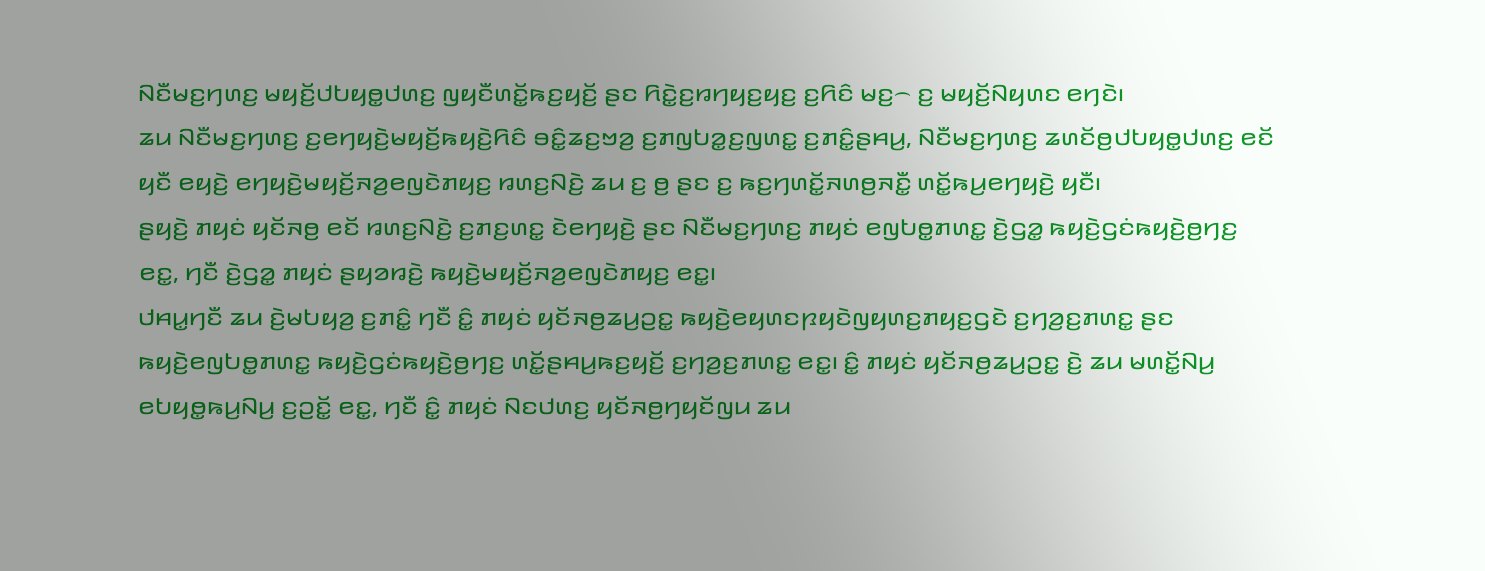ꤡꤢꤪꤗꤢ꤬ꤚꤛꤢ꤬ ꤗꤟꤢꤩ꤬ꤓꤝꤟꤥ꤭ꤓꤛꤢ꤬ ꤜꤟꤢꤪꤛꤢꤩ꤭ꤒꤢ꤬ꤟꤢꤩ꤬ ꤔꤢ ꤖꤢꤧ꤭ꤢ꤬ꤙꤚꤟꤢ꤬ꤟꤢ꤬ ꤢ꤬ꤖꤢꤨ ꤗꤢ꤬꤮ ꤢ꤬ ꤗꤟꤢꤩ꤬ꤡꤟꤛꤢ ꤕꤚꤢꤧ꤯
ꤘꤣ ꤡꤢꤪꤗꤢ꤬ꤚꤛꤢ꤬ ꤢ꤬ꤕꤚꤟꤢꤧ꤬ꤗꤟꤢꤩ꤬ꤒꤟꤢꤧ꤬ꤖꤢꤨ ꤋꤢꤨ꤭ꤘꤢ꤬ꤠꤤ꤬ ꤢ꤬ꤊꤜꤝꤤ꤭ꤢ꤬ꤜꤛꤢ꤭ ꤢ꤬ꤊꤢꤨ꤭ꤔꤌꤣ꤬, ꤡꤢꤪꤗꤢ꤬ꤚꤛꤢ꤬ ꤘꤛꤢꤩꤥ꤬ꤓꤝꤟꤥ꤭ꤓꤛꤢ꤬ ꤕꤢꤩ ꤟꤢꤪ ꤕꤟꤢꤧ꤬ ꤕꤚꤟꤢꤧ꤬ꤗꤟꤢꤩ꤬ꤏꤤ꤬ꤕꤜꤢꤧꤊꤟꤢ꤬ ꤙꤛꤢ꤬ꤡꤢꤧ꤬ ꤘꤣ ꤢ꤬ ꤥ꤬ ꤔꤢ ꤢ꤬ ꤒꤢ꤬ꤚꤛꤢꤩ꤭ꤏꤛꤥ꤬ꤏꤢꤪ꤭ ꤛꤢꤩ꤭ꤒꤣ꤬ꤕꤚꤟꤢꤧ꤬ ꤟꤢꤪ꤯
ꤔꤟꤢꤧ꤬ ꤊꤟꤢꤦ ꤟꤢꤩꤏꤥ꤬ ꤕꤢꤩ ꤙꤛꤢ꤬ꤡꤢꤧ꤬ ꤢ꤬ꤊꤢ꤬ꤛꤢ꤭ ꤢꤧꤕꤚꤟꤢꤧ꤬ ꤔꤢ ꤡꤢꤪꤗꤢ꤬ꤚꤛꤢ꤬ ꤊꤟꤢꤦ ꤕꤜꤝꤥ꤭ꤊꤛꤢ꤭ ꤢꤧ꤬ꤞꤤ꤭ ꤒꤟꤢꤧ꤬ꤞꤢꤦꤒꤟꤢꤧ꤬ꤥ꤬ꤚꤢ꤬ ꤕꤢ꤭, ꤚꤢꤪ ꤢꤧ꤬ꤞꤤ꤭ ꤊꤟꤢꤦ ꤔꤟꤤꤙꤢꤧ꤬ ꤒꤟꤢꤧ꤬ꤗꤟꤢꤩ꤬ꤏꤤ꤬ꤕꤜꤢꤧꤊꤟꤢ꤬ ꤕꤢ꤭꤯
ꤓꤌꤣ꤭ꤚꤢꤪ ꤘꤣ ꤢꤧ꤬ꤗꤝꤟꤤ꤬ ꤢ꤬ꤊꤢꤨ꤭ ꤚꤢꤪ ꤢꤨ꤭ ꤊꤟꤢꤦ ꤟꤢꤩꤏꤥ꤬ꤘꤣ꤬ꤑꤢ꤭ ꤒꤟꤢꤧ꤬ꤕꤟꤛꤢꤐꤟꤢꤧꤜꤟꤛꤢ꤬ꤊꤟꤢ꤬ꤞꤢꤧ ꤢ꤬ꤚꤤ꤬ꤢ꤬ꤊꤛꤢ꤭ ꤔꤢ ꤒꤟꤢꤧ꤬ꤕꤜꤝꤥ꤭ꤊꤛꤢ꤭ ꤒꤟꤢꤧ꤬ꤞꤢꤦꤒꤟꤢꤧ꤬ꤥ꤬ꤚꤢ꤬ ꤛꤢꤩ꤭ꤔꤌꤣ꤬ꤒꤢ꤬ꤟꤢꤩ꤬ ꤢ꤬ꤚꤤ꤬ꤢ꤬ꤊꤛꤢ꤭ ꤕꤢ꤭꤯ ꤢꤨ꤭ ꤊꤟꤢꤦ ꤟꤢꤩꤏꤥ꤬ꤘꤣ꤬ꤑꤢ꤭ ꤢꤧ꤬ ꤘꤣ ꤗꤛꤢꤩ꤭ꤡꤣ꤬ ꤕꤝꤟꤥ꤭ꤒꤣ꤬ꤡꤣ꤬ ꤢ꤬ꤑꤢꤩ꤭ ꤕꤢ꤭, ꤚꤢꤪ ꤢꤨ꤭ ꤊꤟꤢꤦ ꤡꤢꤓꤛꤢ꤬ ꤟꤢꤩꤏꤥ꤬ꤚꤟꤢꤩꤜꤣ ꤘꤣ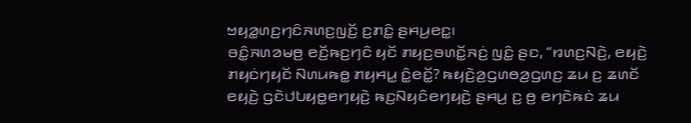ꤠꤟꤤ꤭ꤛꤢ꤬ꤚꤢꤨꤏꤛꤢ꤬ꤜꤢꤩ꤬ ꤢ꤬ꤊꤢꤨ꤭ ꤔꤌꤣ꤬ꤕꤢ꤭꤯
ꤋꤢꤨ꤭ꤏꤛꤤꤗꤥ꤬ ꤕꤢꤩ꤬ꤒꤢ꤬ꤚꤢꤨ ꤟꤢꤩ ꤊꤟꤢ꤬ꤋꤛꤢꤩ꤭ꤏꤢꤦ꤬ ꤜꤢꤨ꤭ ꤔꤢ, “ꤙꤛꤢ꤬ꤡꤢꤧ꤬, ꤕꤟꤢꤧ꤬ ꤊꤟꤢꤦꤚꤟꤢꤩ ꤡꤛꤣꤒꤥ꤭ ꤊꤟꤌꤣ꤭ ꤢꤨ꤭ꤕꤢꤩ꤭? ꤒꤟꤢꤧ꤬ꤤ꤬ꤞꤛꤥꤤ꤬ꤞꤛꤢ꤬ ꤘꤣ ꤢ꤬ ꤘꤛꤢꤩ ꤕꤟꤢꤧ꤬ ꤞꤢꤧꤓꤝꤟꤥ꤭ꤕꤚꤟꤢꤧ꤬ ꤒꤢ꤬ꤡꤟꤢꤨꤕꤚꤟꤢꤧ꤬ ꤔꤌꤣ꤬ ꤢ꤬ ꤥ꤬ ꤕꤚꤢꤧꤒꤢꤦ ꤘꤣ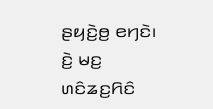ꤔꤟꤢꤧ꤬ꤥ꤬ ꤕꤚꤢꤧ꤯
ꤢꤧ꤬ ꤗꤢ꤬ ꤛꤢꤨꤘꤢ꤬ꤖꤢꤨ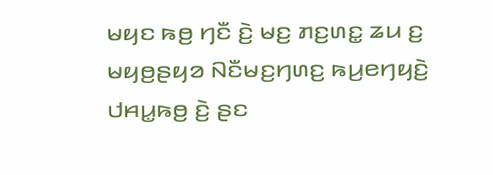ꤗꤟꤢ ꤒꤥ꤬ ꤚꤢꤪ ꤢꤧ꤬ ꤗꤢ꤬ ꤊꤢ꤬ꤛꤢ꤭ ꤘꤣ ꤢ꤬ ꤗꤟꤥ꤬ꤔꤟꤤ ꤡꤢꤪꤗꤢ꤬ꤚꤛꤢ꤬ ꤒꤣ꤬ꤕꤚꤟꤢꤧ꤬ ꤓꤌꤣ꤭ꤒꤥ꤬ ꤢꤧ꤬ ꤔꤢ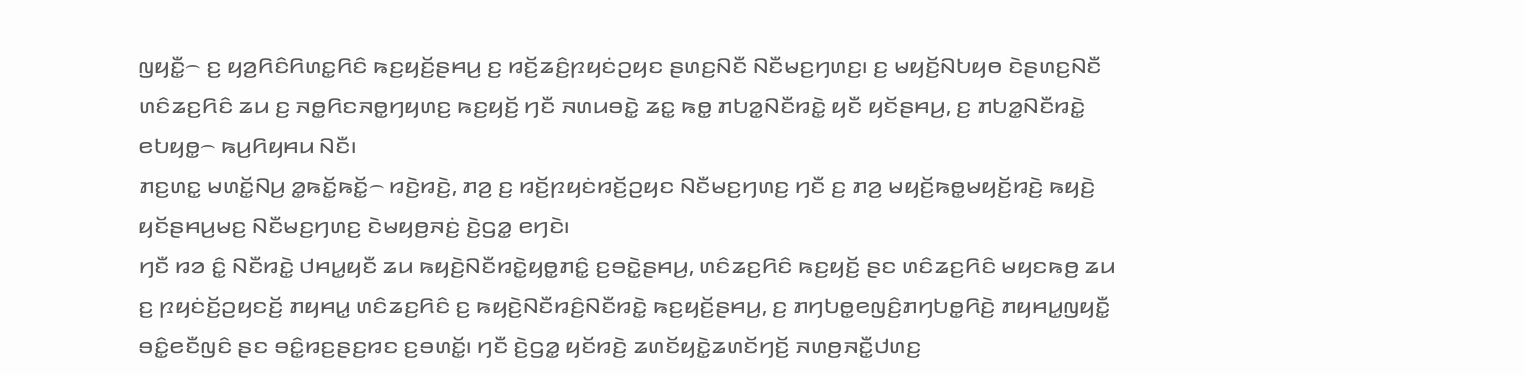ꤜꤟꤢꤪ꤭꤮ ꤢ꤬ ꤟꤤ꤬ꤖꤢꤨꤖꤛꤢ꤭ꤖꤢꤨ ꤒꤢ꤬ꤟꤢꤩ꤬ꤔꤌꤣ꤬ ꤢ꤬ ꤙꤢꤩ꤬ꤘꤢꤨ꤬ꤐꤟꤢꤦꤑꤟꤢ ꤔꤛꤢ꤬ꤡꤢꤪ ꤡꤢꤪꤗꤢ꤬ꤚꤛꤢ꤬꤯ ꤢ꤬ ꤗꤟꤢꤩ꤬ꤡꤝꤟꤥ ꤢꤧꤔꤛꤢ꤬ꤡꤢꤪ ꤛꤢꤨꤘꤢ꤬ꤖꤢꤨ ꤘꤣ ꤢ꤬ ꤏꤥ꤭ꤖꤢꤏꤥ꤭ꤚꤟꤛꤢ꤬ ꤒꤢ꤬ꤟꤢꤩ꤬ ꤚꤢꤪ ꤏꤛꤣꤋꤢꤧ꤭ ꤘꤢ꤭ ꤒꤥ꤭ ꤊꤝꤤ꤭ꤡꤢꤪꤙꤢꤧ꤭ ꤟꤢꤪ ꤟꤢꤩꤔꤌꤣ꤬, ꤢ꤬ ꤊꤝꤤ꤭ꤡꤢꤪꤙꤢꤧ꤭ ꤕꤝꤟꤥ꤭꤮ ꤒꤣ꤬ꤖꤟꤌꤣ ꤡꤢꤪ꤯
ꤊꤢ꤬ꤛꤢ꤭ ꤗꤛꤢꤩ꤭ꤡꤣ꤬ ꤤ꤭ꤒꤢꤩ꤭ꤒꤢꤩ꤭꤮ ꤙꤢꤧ꤬ꤙꤢꤧ꤬, ꤊꤤ꤬ ꤢ꤬ ꤙꤢꤩ꤬ꤐꤟꤢꤦꤙꤢꤩ꤬ꤑꤟꤢ ꤡꤢꤪꤗꤢ꤬ꤚꤛꤢ꤬ ꤚꤢꤪ ꤢ꤬ ꤊꤤ꤬ ꤗꤟꤢꤩ꤬ꤒꤥ꤭ꤗꤟꤢꤩ꤬ꤙꤢꤧ꤬ ꤒꤟꤢꤧ꤬ ꤟꤢꤩꤔꤌꤣ꤬ꤗꤢ꤬ ꤡꤢꤪꤗꤢ꤬ꤚꤛꤢ꤬ ꤢꤧꤗꤟꤥ꤬ꤏꤢꤦ꤬ ꤢꤧ꤬ꤞꤤ꤭ ꤕꤚꤢꤧ꤯
ꤚꤢꤪ ꤙꤤ ꤢꤨ꤭ ꤡꤢꤪꤙꤢꤧ꤭ ꤓꤌꤣ꤭ꤟꤢꤪ ꤘꤣ ꤒꤟꤢꤧ꤬ꤡꤢꤪꤙꤢꤧ꤭ꤟꤥ꤭ꤊꤢꤨ꤭ ꤢ꤬ꤋꤢꤧ꤭ꤔꤌꤣ꤬, ꤛꤢꤨꤘꤢ꤬ꤖꤢꤨ ꤒꤢ꤬ꤟꤢꤩ꤬ ꤔꤢ ꤛꤢꤨꤘꤢ꤬ꤖꤢꤨ ꤗꤟꤢꤒꤥ꤬ ꤘꤣ ꤢ꤬ ꤐꤟꤢꤦꤢꤩ꤬ꤑꤟꤢꤢꤩ꤬ ꤊꤟꤌꤣ꤭ ꤛꤢꤨꤘꤢ꤬ꤖꤢꤨ ꤢ꤬ ꤒꤟꤢꤧ꤬ꤡꤢꤪꤙꤢꤨ꤬ꤡꤢꤪꤙꤢꤧ꤭ ꤒꤢ꤬ꤟꤢꤩ꤬ꤔꤌꤣ꤬, ꤢ꤬ ꤊꤚꤝꤥ꤭ꤕꤜꤢꤨ꤬ꤊꤚꤝꤥ꤭ꤖꤢꤧ꤬ ꤊꤟꤌꤣ꤭ꤜꤟꤢꤪ꤭ ꤋꤢꤨ꤭ꤕꤢꤪꤜꤢꤨ ꤔꤢ ꤋꤢꤨ꤭ꤙꤢ꤬ꤔꤢ꤬ꤙꤢ ꤢ꤬ꤋꤛꤢꤩ꤭꤯ ꤚꤢꤪ ꤢꤧ꤬ꤞꤤ꤭ ꤟꤢꤩꤙꤢꤧ꤬ ꤘꤛꤢꤩꤟꤢꤧ꤭ꤘꤛꤢꤩꤚꤢꤩ꤬ ꤏꤛꤥ꤬ꤏꤢꤪ꤭ꤓꤛꤢ꤬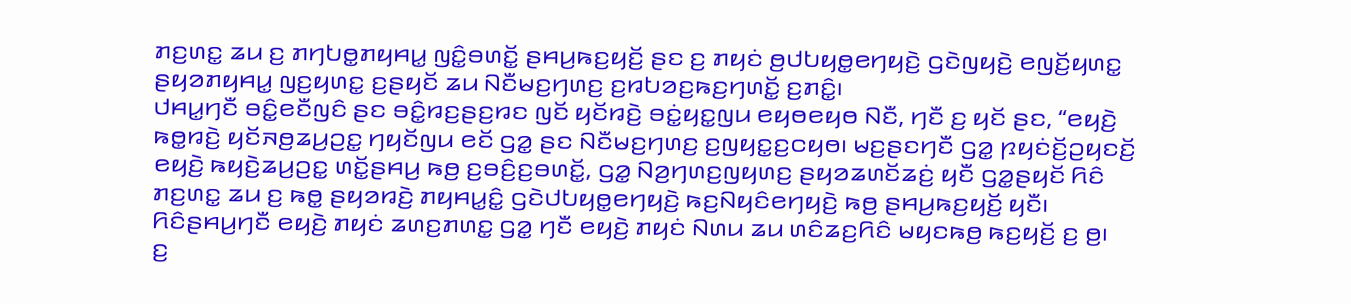ꤊꤢ꤬ꤛꤢ꤭ ꤘꤣ ꤢ꤬ ꤊꤚꤝꤥ꤭ꤊꤟꤌꤣ꤭ ꤜꤢꤨ꤭ꤋꤛꤢꤩ꤭ ꤔꤌꤣ꤬ꤒꤢ꤬ꤟꤢꤩ꤬ ꤔꤢ ꤢ꤬ ꤊꤟꤢꤦ ꤥ꤬ꤓꤝꤟꤥ꤭ꤕꤚꤟꤢꤧ꤬ ꤞꤢꤧꤜꤟꤢꤧ꤬ ꤕꤜꤢꤩ꤬ꤟꤛꤢ꤭ ꤔꤟꤤꤊꤟꤌꤣ꤭ ꤜꤢ꤬ꤟꤛꤢ꤭ ꤢ꤬ꤔꤟꤢꤩ ꤘꤣ ꤡꤢꤪꤗꤢ꤬ꤚꤛꤢ꤬ ꤢ꤬ꤙꤝꤤꤢ꤬ꤒꤢ꤬ꤚꤛꤢꤩ꤭ ꤢ꤬ꤊꤢꤨ꤭꤯
ꤓꤌꤣ꤭ꤚꤢꤪ ꤋꤢꤨ꤭ꤕꤢꤪꤜꤢꤨ ꤔꤢ ꤋꤢꤨ꤭ꤙꤢ꤬ꤔꤢ꤬ꤙꤢ ꤜꤢꤩ ꤟꤢꤩꤙꤢꤧ꤬ ꤋꤢꤦ꤭ꤟꤢ꤭ꤜꤣ ꤕꤟꤥꤕꤟꤥ ꤡꤢꤪ, ꤚꤢꤪ ꤢ꤬ ꤟꤢꤩ ꤔꤢ, “ꤕꤟꤢꤧ꤬ ꤒꤥ꤭ꤙꤢꤧ꤬ ꤟꤢꤩꤏꤥ꤬ꤘꤣ꤬ꤑꤢ꤭ ꤚꤟꤢꤩꤜꤣ ꤕꤢꤩ ꤞꤤ꤭ ꤔꤢ ꤡꤢꤪꤗꤢ꤬ꤚꤛꤢ꤬ ꤢ꤬ꤜꤟꤢ꤭ꤢ꤬ꤍꤟꤥ꤯ ꤗꤢ꤬ꤔꤢꤚꤢꤪ ꤞꤤ꤭ ꤐꤟꤢꤦꤢꤩ꤬ꤑꤟꤢꤢꤩ꤬ ꤕꤟꤢꤧ꤬ ꤒꤟꤢꤧ꤬ꤘꤣ꤬ꤑꤢ꤭ ꤛꤢꤩ꤭ꤔꤌꤣ꤬ ꤒꤥ꤬ ꤢ꤬ꤋꤢꤨ꤬ꤢ꤬ꤋꤛꤢꤩ꤭, ꤞꤤ꤭ ꤡꤤ꤬ꤚꤛꤢ꤬ꤜꤟꤛꤢ꤬ ꤔꤟꤤꤘꤛꤢꤩꤘꤢꤦ꤬ ꤟꤢꤪ ꤞꤤ꤭ꤔꤟꤢꤩ ꤖꤢꤨ ꤊꤢ꤬ꤛꤢ꤭ ꤘꤣ ꤢ꤬ ꤒꤥ꤭ ꤔꤟꤤꤙꤢꤧ꤬ ꤊꤟꤌꤣ꤭ꤢꤨ꤭ ꤞꤢꤧꤓꤝꤟꤥ꤭ꤕꤚꤟꤢꤧ꤬ ꤒꤢ꤬ꤡꤟꤢꤨꤕꤚꤟꤢꤧ꤬ ꤒꤥ꤬ ꤔꤌꤣ꤬ꤒꤢ꤬ꤟꤢꤩ꤬ ꤟꤢꤪ꤯ ꤖꤢꤨꤔꤌꤣ꤬ꤚꤢꤪ ꤕꤟꤢꤧ꤬ ꤊꤟꤢꤦ ꤘꤛꤢ꤬ꤊꤛꤢ꤭ ꤞꤤ꤭ ꤚꤢꤪ ꤕꤟꤢꤧ꤬ ꤊꤟꤢꤦ ꤡꤛꤣ ꤘꤣ ꤛꤢꤨꤘꤢ꤬ꤖꤢꤨ ꤗꤟꤢꤒꤥ꤬ ꤒꤢ꤬ꤟꤢꤩ꤬ ꤢ꤬ ꤥ꤬꤯
ꤢ꤬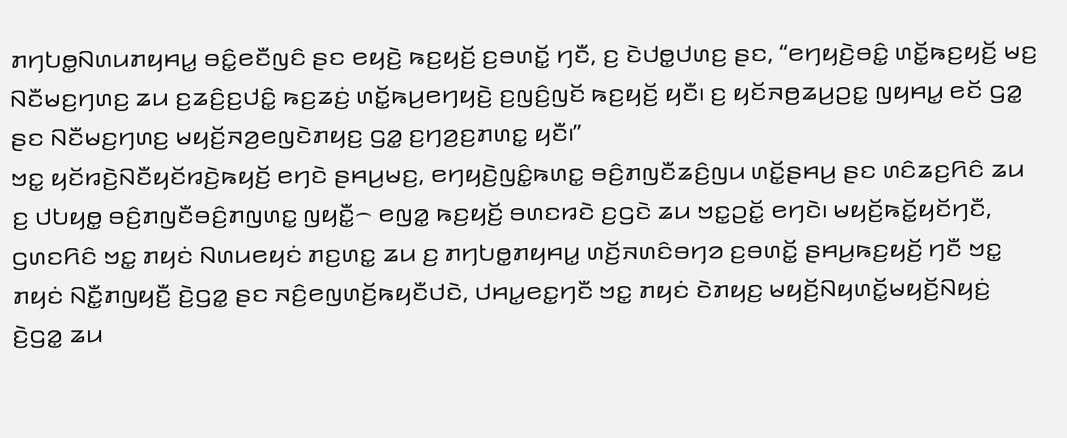ꤊꤚꤝꤥ꤭ꤡꤛꤣꤊꤟꤌꤣ꤭ ꤋꤢꤨ꤭ꤕꤢꤪꤜꤢꤨ ꤔꤢ ꤕꤟꤢꤧ꤬ ꤒꤢ꤬ꤟꤢꤩ꤬ ꤢ꤬ꤋꤛꤢꤩ꤭ ꤚꤢꤪ, ꤢ꤬ ꤢꤧꤓꤥ꤭ꤓꤛꤢ꤬ ꤔꤢ, “ꤕꤚꤟꤢꤧ꤬ꤋꤢꤨ꤭ ꤛꤢꤩ꤭ꤒꤢ꤬ꤟꤢꤩ꤬ ꤗꤢ꤬ ꤡꤢꤪꤗꤢ꤬ꤚꤛꤢ꤬ ꤘꤣ ꤢ꤬ꤘꤢꤨ꤬ꤢ꤬ꤓꤢꤨ꤭ ꤒꤢ꤬ꤘꤢꤦ꤬ ꤛꤢꤩ꤭ꤒꤣ꤬ꤕꤚꤟꤢꤧ꤬ ꤢ꤬ꤜꤢꤨ꤬ꤜꤢꤩ ꤒꤢ꤬ꤟꤢꤩ꤬ ꤟꤢꤪ꤯ ꤢ꤬ ꤟꤢꤩꤏꤥ꤬ꤘꤣ꤬ꤑꤢ꤭ ꤜꤟꤌꤣ꤭ ꤕꤢꤩ ꤞꤤ꤭ ꤔꤢ ꤡꤢꤪꤗꤢ꤬ꤚꤛꤢ꤬ ꤗꤟꤢꤩ꤬ꤏꤤ꤬ꤕꤜꤢꤧꤊꤟꤢ꤬ ꤞꤤ꤭ ꤢ꤬ꤚꤤ꤬ꤢ꤬ꤊꤛꤢ꤭ ꤟꤢꤪ꤯”
ꤠꤢ꤭ ꤟꤢꤩꤙꤢꤧ꤬ꤡꤢꤪꤟꤢꤩꤙꤢꤧ꤬ꤒꤟꤢꤩ꤬ ꤕꤚꤢꤧ ꤔꤌꤣ꤬ꤗꤢ꤬, ꤕꤚꤟꤢꤧ꤬ꤜꤢꤨ꤭ꤒꤛꤢ꤭ ꤋꤢꤨ꤬ꤊꤜꤢꤪꤘꤢꤨ꤬ꤜꤣ ꤛꤢꤩ꤭ꤔꤌꤣ꤬ ꤔꤢ ꤛꤢꤨꤘꤢ꤬ꤖꤢꤨ ꤘꤣ ꤢ꤬ ꤓꤝꤟꤥ꤭ ꤋꤢꤨ꤬ꤊꤜꤢꤪꤋꤢꤨ꤬ꤊꤜꤛꤢ꤭ ꤜꤟꤢꤪ꤭꤮ ꤕꤜꤤ꤭ ꤒꤢ꤬ꤟꤢꤩ꤬ ꤋꤛꤢꤙꤢꤧ ꤢ꤬ꤞꤢꤧ ꤘꤣ ꤠꤢ꤭ꤑꤢꤩ꤭ ꤕꤚꤢꤧ꤯ ꤗꤟꤢꤩ꤬ꤒꤢꤩ꤭ꤟꤢꤩꤚꤢꤪ, ꤞꤛꤢꤖꤢꤨ ꤠꤢ꤭ ꤊꤟꤢꤦ ꤡꤛꤣꤕꤟꤢꤦ ꤊꤢ꤬ꤛꤢ꤭ ꤘꤣ ꤢ꤬ ꤊꤚꤝꤥ꤭ꤊꤟꤌꤣ꤭ ꤛꤢꤩ꤬ꤏꤛꤢꤨꤋꤚꤤ ꤢ꤬ꤋꤛꤢꤩ꤭ ꤔꤌꤣ꤬ꤒꤢ꤬ꤟꤢꤩ꤬ ꤚꤢꤪ ꤠꤢ꤭ ꤊꤟꤢꤦ ꤡꤢꤪ꤭ꤊꤜꤟꤢꤪ꤬ ꤢꤧ꤬ꤞꤤ꤭ ꤔꤢ ꤏꤢꤨ꤬ꤕꤜꤛꤢꤩ꤬ꤒꤟꤢꤪꤓꤢꤧ, ꤓꤌꤣ꤭ꤕꤢ꤭ꤚꤢꤪ ꤠꤢ꤭ ꤊꤟꤢꤦ ꤢꤧꤊꤟꤢ꤬ ꤗꤟꤢꤩ꤬ꤡꤟꤛꤢꤩ꤭ꤗꤟꤢꤩ꤬ꤡꤟꤢꤦ꤬ ꤢꤧ꤬ꤞꤤ꤭ ꤘꤣ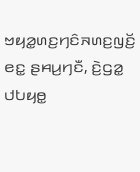ꤠꤟꤤ꤭ꤛꤢ꤬ꤚꤢꤨꤏꤛꤢ꤬ꤜꤢꤩ꤬ ꤕꤢ꤭ ꤔꤌꤣ꤬ꤚꤢꤪ, ꤢꤧ꤬ꤞꤤ꤭ ꤓꤝꤟꤥ꤭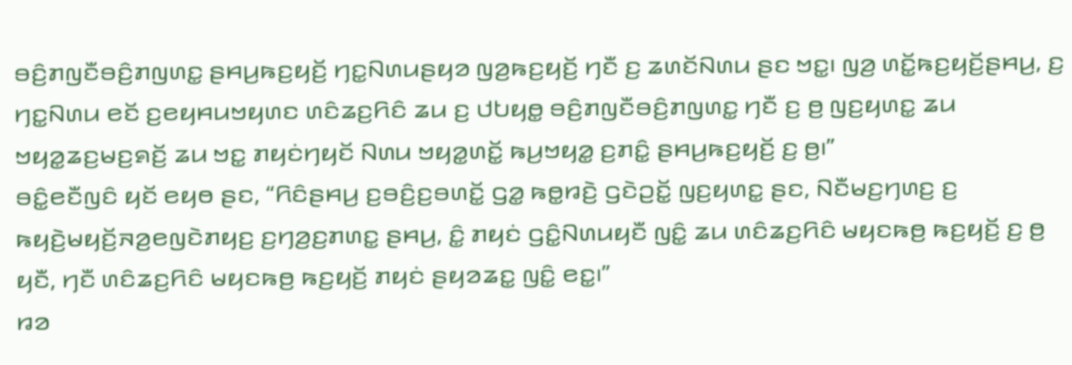ꤋꤢꤨ꤬ꤊꤜꤢꤪꤋꤢꤨ꤬ꤊꤜꤛꤢ꤭ ꤔꤌꤣ꤬ꤒꤢ꤬ꤟꤢꤩ꤬ ꤚꤢ꤭ꤡꤛꤣꤔꤟꤤ ꤜꤤ꤬ꤒꤢ꤬ꤟꤢꤩ꤬ ꤚꤢꤪ ꤢ꤬ ꤘꤛꤢꤩꤡꤛꤣ ꤔꤢ ꤠꤢ꤭꤯ ꤜꤤ꤬ ꤛꤢꤩ꤭ꤒꤢ꤬ꤟꤢꤩ꤬ꤔꤌꤣ꤬, ꤢ꤬ ꤚꤢ꤭ꤡꤛꤣ ꤕꤢꤩ ꤢ꤬ꤕꤟꤌꤣꤠꤟꤛꤢ ꤛꤢꤨꤘꤢ꤬ꤖꤢꤨ ꤘꤣ ꤢ꤬ ꤓꤝꤟꤥ꤭ ꤋꤢꤨ꤬ꤊꤜꤢꤪꤋꤢꤨ꤬ꤊꤜꤛꤢ꤭ ꤚꤢꤪ ꤢ꤬ ꤥ꤬ ꤜꤢ꤬ꤟꤛꤢ꤭ ꤘꤣ ꤠꤟꤤ꤭ꤘꤢ꤬ꤗꤢ꤬ꤎꤢꤩ꤬ ꤘꤣ ꤠꤢ꤭ ꤊꤟꤢꤦꤚꤟꤢꤩ ꤡꤛꤣ ꤠꤟꤤ꤭ꤛꤢꤩ꤭ ꤒꤣ꤬ꤠꤟꤤ꤭ ꤢ꤬ꤊꤢꤨ꤭ ꤔꤌꤣ꤬ꤒꤢ꤬ꤟꤢꤩ꤬ ꤢ꤬ ꤥ꤬꤯”
ꤋꤢꤨ꤭ꤕꤢꤪꤜꤢꤨ ꤟꤢꤩ ꤕꤟꤥ ꤔꤢ, “ꤖꤢꤨꤔꤌꤣ꤬ ꤢ꤬ꤋꤢꤨ꤬ꤢ꤬ꤋꤛꤢꤩ꤭ ꤞꤤ꤭ ꤒꤥ꤭ꤙꤢꤧ꤬ ꤞꤢꤧꤑꤢꤩ꤭ ꤜꤢ꤬ꤟꤛꤢ꤭ ꤔꤢ, ꤡꤢꤪꤗꤢ꤬ꤚꤛꤢ꤬ ꤢ꤬ ꤒꤟꤢꤧ꤬ꤗꤟꤢꤩ꤬ꤏꤤ꤬ꤕꤜꤢꤧꤊꤟꤢ꤬ ꤢ꤬ꤚꤤ꤬ꤢ꤬ꤊꤛꤢ꤭ ꤔꤌꤣ꤬, ꤢꤨ꤭ ꤊꤟꤢꤦ ꤞꤢꤨ꤭ꤡꤛꤣꤟꤢꤪ ꤜꤢꤨ꤭ ꤘꤣ ꤛꤢꤨꤘꤢ꤬ꤖꤢꤨ ꤗꤟꤢꤒꤥ꤬ ꤒꤢ꤬ꤟꤢꤩ꤬ ꤢ꤬ ꤥ꤬ ꤟꤢꤪ, ꤚꤢꤪ ꤛꤢꤨꤘꤢ꤬ꤖꤢꤨ ꤗꤟꤢꤒꤥ꤬ ꤒꤢ꤬ꤟꤢꤩ꤬ ꤊꤟꤢꤦ ꤔꤟꤤꤘꤢ꤭ ꤜꤢꤨ꤭ ꤕꤢ꤭꤯”
ꤙꤤ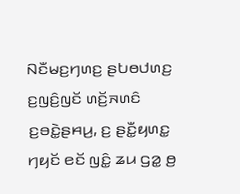ꤡꤢꤪꤗꤢ꤬ꤚꤛꤢ꤬ ꤔꤝꤥꤓꤛꤢ꤬ ꤢ꤬ꤜꤢꤨ꤬ꤜꤢꤩ ꤛꤢꤩ꤬ꤏꤛꤢꤨ ꤢ꤬ꤋꤢꤧ꤭ꤔꤌꤣ꤬, ꤢ꤬ ꤔꤢꤪ꤭ꤟꤛꤢ꤭ ꤚꤟꤢꤩ ꤕꤢꤩ ꤜꤢꤨ꤭ ꤘꤣ ꤞꤤ꤭ ꤥ꤬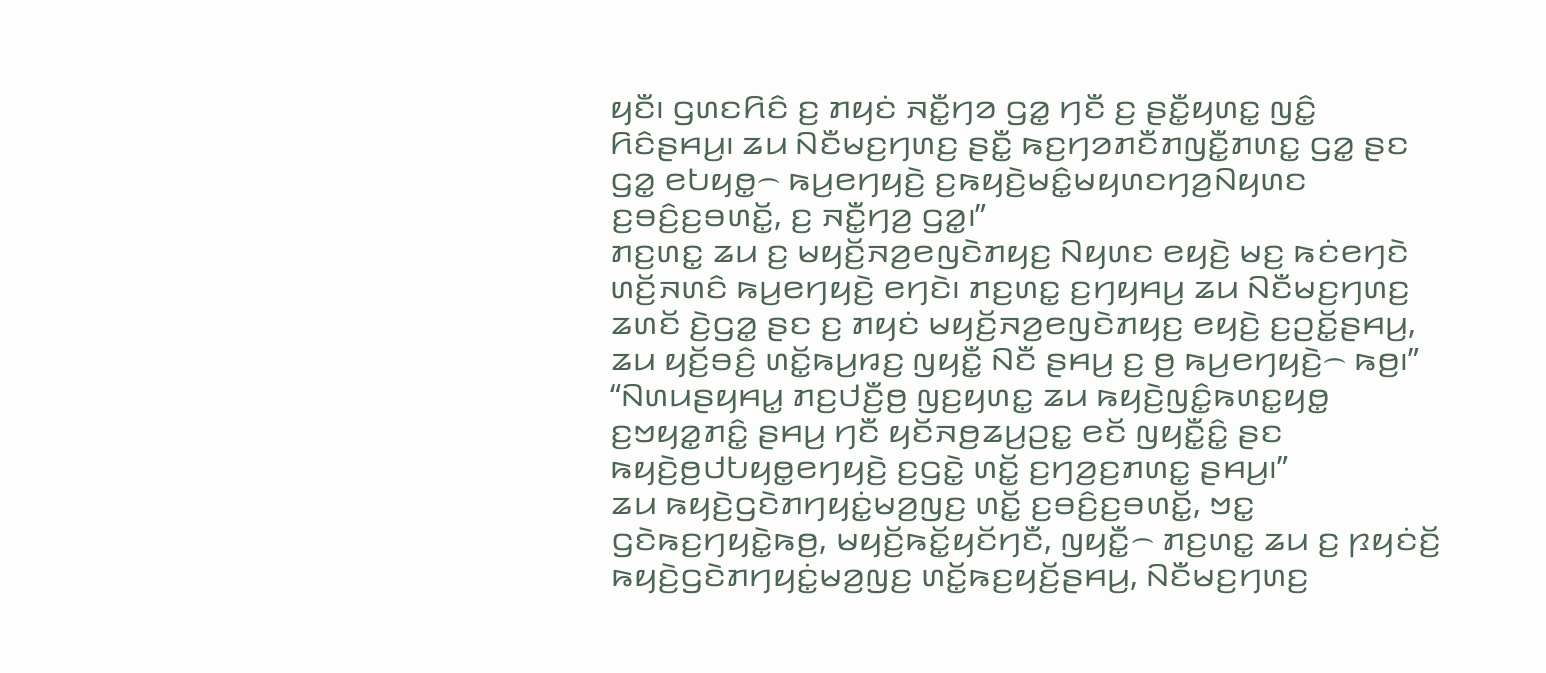ꤟꤢꤪ꤯ ꤞꤛꤢꤖꤢꤨ ꤢ꤬ ꤊꤟꤢꤦ ꤏꤢꤪ꤭ꤚꤤ ꤞꤤ꤭ ꤚꤢꤪ ꤢ꤬ ꤔꤢꤪ꤭ꤟꤛꤢ꤭ ꤜꤢꤨ꤭ ꤖꤢꤨꤔꤌꤣ꤬꤯ ꤘꤣ ꤡꤢꤪꤗꤢ꤬ꤚꤛꤢ꤬ ꤔꤢꤪ꤭ ꤒꤢ꤬ꤚꤤꤊꤢꤪꤊꤜꤢꤪ꤭ꤊꤛꤢ꤭ ꤞꤤ꤭ ꤔꤢ ꤞꤤ꤭ ꤕꤝꤟꤥ꤭꤮ ꤒꤣ꤬ꤕꤚꤟꤢꤧ꤬ ꤢ꤬ꤒꤟꤢꤧ꤬ꤗꤢꤨ꤭ꤗꤟꤛꤢꤚꤤ꤬ꤡꤟꤛꤢ ꤢ꤬ꤋꤢꤨ꤬ꤢ꤬ꤋꤛꤢꤩ꤭, ꤢ꤬ ꤏꤢꤪ꤭ꤚꤤ꤬ ꤞꤤ꤭꤯”
ꤊꤢ꤬ꤛꤢ꤭ ꤘꤣ ꤢ꤬ ꤗꤟꤢꤩ꤬ꤏꤤ꤬ꤕꤜꤢꤧꤊꤟꤢ꤬ ꤡꤟꤛꤢ ꤕꤟꤢꤧ꤬ ꤗꤢ꤬ ꤒꤢꤦꤕꤚꤢꤧ ꤛꤢꤩ꤬ꤏꤛꤢꤨ ꤒꤣ꤬ꤕꤚꤟꤢꤧ꤬ ꤕꤚꤢꤧ꤯ ꤊꤢ꤬ꤛꤢ꤭ ꤢ꤬ꤚꤟꤌꤣ꤬ ꤘꤣ ꤡꤢꤪꤗꤢ꤬ꤚꤛꤢ꤬ ꤘꤛꤢꤩ ꤢꤧ꤬ꤞꤤ꤭ ꤔꤢ ꤢ꤬ ꤊꤟꤢꤦ ꤗꤟꤢꤩ꤬ꤏꤤ꤬ꤕꤜꤢꤧꤊꤟꤢ꤬ ꤕꤟꤢꤧ꤬ ꤢ꤬ꤑꤢꤩ꤭ꤔꤌꤣ꤬, ꤘꤣ ꤟꤢꤩ꤬ꤋꤢꤨ꤬ ꤛꤢꤩ꤭ꤒꤣ꤬ꤙꤢ꤬ ꤜꤟꤢꤪ꤭ ꤡꤢꤪ ꤔꤌꤣ꤬ ꤢ꤬ ꤥ꤬ ꤒꤣ꤬ꤕꤚꤟꤢꤧ꤬꤮ ꤒꤥ꤬꤯”
“ꤡꤛꤣꤔꤟꤌꤣ꤭ ꤊꤢ꤬ꤓꤢꤪ꤬ꤥ꤬ ꤜꤢ꤬ꤟꤛꤢ꤭ ꤘꤣ ꤒꤟꤢꤧ꤬ꤜꤢꤨ꤭ꤒꤛꤢ꤭ꤟꤥ꤭ ꤢ꤬ꤠꤟꤤ꤭ꤊꤢꤨ꤭ ꤔꤌꤣ꤬ ꤚꤢꤪ ꤟꤢꤩꤏꤥ꤬ꤘꤣ꤬ꤑꤢ꤭ ꤕꤢꤩ ꤜꤟꤢꤪ꤭ꤢꤨ꤭ ꤔꤢ ꤒꤟꤢꤧ꤬ꤥ꤬ꤓꤝꤟꤥ꤭ꤕꤚꤟꤢꤧ꤬ ꤢ꤬ꤞꤢꤧ꤭ ꤛꤢꤩ꤭ ꤢ꤬ꤚꤤ꤬ꤢ꤬ꤊꤛꤢ꤭ ꤔꤌꤣ꤬꤯”
ꤘꤣ ꤒꤟꤢꤧ꤬ꤞꤢꤧꤊꤚꤟꤢꤦ꤭ꤗꤤ꤬ꤜꤢ꤬ ꤛꤢꤩ꤭ ꤢ꤬ꤋꤢꤨ꤬ꤢ꤬ꤋꤛꤢꤩ꤭, ꤠꤢ꤭ ꤞꤢꤧꤒꤢ꤬ꤚꤟꤢꤧ꤭ꤒꤥ꤬, ꤗꤟꤢꤩ꤬ꤒꤢꤩ꤭ꤟꤢꤩꤚꤢꤪ, ꤜꤟꤢꤪ꤭꤮ ꤊꤢ꤬ꤛꤢ꤭ ꤘꤣ ꤢ꤬ ꤐꤟꤢꤦꤢꤩ꤬ ꤒꤟꤢꤧ꤬ꤞꤢꤧꤊꤚꤟꤢꤦ꤭ꤗꤤ꤬ꤜꤢ꤬ ꤛꤢꤩ꤭ꤒꤢ꤬ꤟꤢꤩ꤬ꤔꤌꤣ꤬, ꤡꤢꤪꤗꤢ꤬ꤚꤛꤢ꤬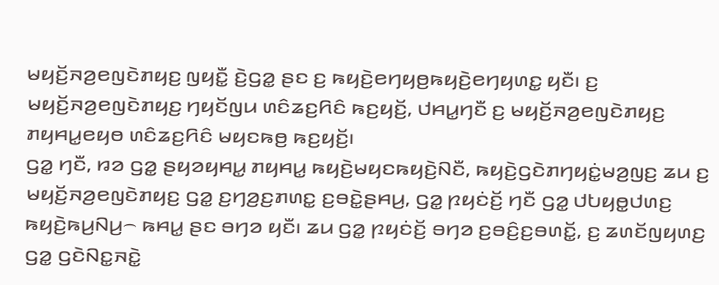ꤗꤟꤢꤩ꤬ꤏꤤ꤬ꤕꤜꤢꤧꤊꤟꤢ꤬ ꤜꤟꤢꤪ꤭ ꤢꤧ꤬ꤞꤤ꤭ ꤔꤢ ꤢ꤬ ꤒꤟꤢꤧ꤬ꤕꤚꤟꤥ꤬ꤒꤟꤢꤧ꤬ꤕꤚꤟꤛꤢ꤭ ꤟꤢꤪ꤯ ꤢ꤬ ꤗꤟꤢꤩ꤬ꤏꤤ꤬ꤕꤜꤢꤧꤊꤟꤢ꤬ ꤚꤟꤢꤩꤜꤣ ꤛꤢꤨꤘꤢ꤬ꤖꤢꤨ ꤒꤢ꤬ꤟꤢꤩ꤬, ꤓꤌꤣ꤭ꤚꤢꤪ ꤢ꤬ ꤗꤟꤢꤩ꤬ꤏꤤ꤬ꤕꤜꤢꤧꤊꤟꤢ꤬ ꤊꤟꤌꤣ꤭ꤕꤟꤥ ꤛꤢꤨꤘꤢ꤬ꤖꤢꤨ ꤗꤟꤢꤒꤥ꤬ ꤒꤢ꤬ꤟꤢꤩ꤬꤯
ꤞꤤ꤭ ꤚꤢꤪ, ꤙꤤ ꤞꤤ꤭ ꤔꤟꤤꤟꤌꤣ꤭ ꤊꤟꤌꤣ꤭ ꤒꤟꤢꤧ꤬ꤗꤟꤢꤒꤟꤢꤧ꤬ꤡꤢꤪ, ꤒꤟꤢꤧ꤬ꤞꤢꤧꤊꤚꤟꤢꤦ꤭ꤗꤤ꤬ꤜꤢ꤬ ꤘꤣ ꤢ꤬ ꤗꤟꤢꤩ꤬ꤏꤤ꤬ꤕꤜꤢꤧꤊꤟꤢ꤬ ꤞꤤ꤭ ꤢ꤬ꤚꤤ꤬ꤢ꤬ꤊꤛꤢ꤭ ꤢ꤬ꤋꤢꤧ꤭ꤔꤌꤣ꤬, ꤞꤤ꤭ ꤐꤟꤢꤦꤢꤩ꤬ ꤚꤢꤪ ꤞꤤ꤭ ꤓꤝꤟꤥ꤭ꤓꤛꤢ꤬ ꤒꤟꤢꤧ꤬ꤒꤣ꤬ꤡꤣ꤬꤮ ꤒꤌꤣ꤭ ꤔꤢ ꤋꤚꤤ ꤟꤢꤪ꤯ ꤘꤣ ꤞꤤ꤭ ꤐꤟꤢꤦꤢꤩ꤬ ꤋꤚꤤ ꤢ꤬ꤋꤢꤨ꤬ꤢ꤬ꤋꤛꤢꤩ꤭, ꤢ꤬ ꤘꤛꤢꤩꤜꤟꤛꤢ꤬ ꤞꤤ꤭ ꤞꤢꤧꤡꤢ꤭ꤏꤢꤧ꤭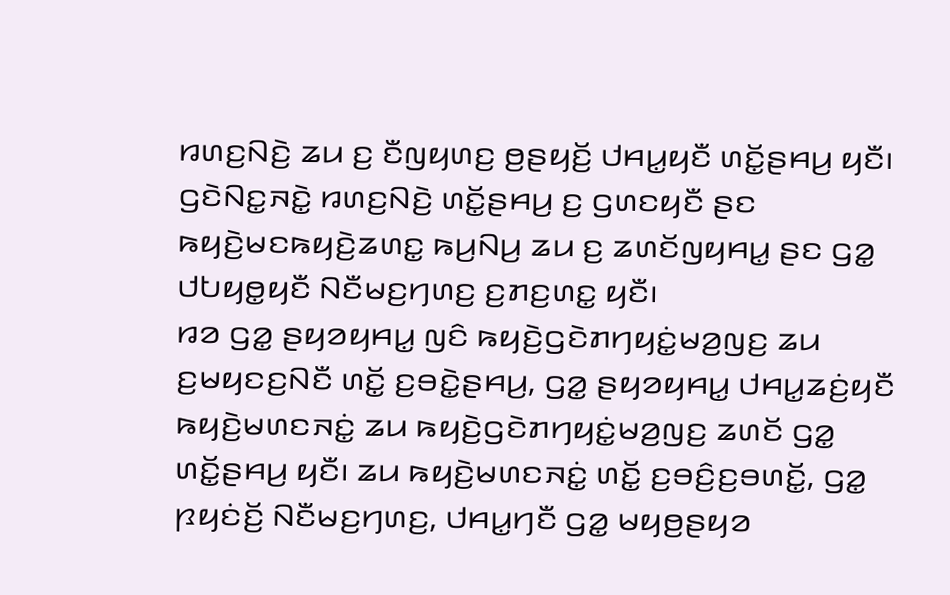ꤙꤛꤢ꤬ꤡꤢꤧ꤬ ꤘꤣ ꤢ꤬ ꤢꤪꤜꤟꤛꤢ꤬ ꤥ꤬ꤔꤟꤢꤩ꤬ ꤓꤌꤣ꤭ꤟꤢꤪ ꤛꤢꤩ꤭ꤔꤌꤣ꤬ ꤟꤢꤪ꤯ ꤞꤢꤧꤡꤢ꤭ꤏꤢꤧ꤭ ꤙꤛꤢ꤬ꤡꤢꤧ꤬ ꤛꤢꤩ꤭ꤔꤌꤣ꤬ ꤢ꤬ ꤞꤛꤢꤟꤢꤪ ꤔꤢ ꤒꤟꤢꤧ꤬ꤗꤢꤒꤟꤢꤧ꤬ꤘꤛꤢ꤭ ꤒꤣ꤬ꤡꤣ꤬ ꤘꤣ ꤢ꤬ ꤘꤛꤢꤩꤜꤟꤌꤣ꤭ ꤔꤢ ꤞꤤ꤭ ꤓꤝꤟꤥ꤭ꤟꤢꤪ ꤡꤢꤪꤗꤢ꤬ꤚꤛꤢ꤬ ꤢ꤬ꤊꤢ꤬ꤛꤢ꤭ ꤟꤢꤪ꤯
ꤙꤤ ꤞꤤ꤭ ꤔꤟꤤꤟꤌꤣ꤭ ꤜꤢꤨ ꤒꤟꤢꤧ꤬ꤞꤢꤧꤊꤚꤟꤢꤦ꤭ꤗꤤ꤬ꤜꤢ꤬ ꤘꤣ ꤢ꤬ꤗꤟꤢꤢ꤬ꤡꤢꤪ ꤛꤢꤩ꤭ ꤢ꤬ꤋꤢꤧ꤭ꤔꤌꤣ꤬, ꤞꤤ꤭ ꤔꤟꤤꤟꤌꤣ꤭ ꤓꤌꤣ꤭ꤘꤢꤦ꤬ꤟꤢꤪ ꤒꤟꤢꤧ꤬ꤗꤛꤢꤏꤢꤦ꤭ ꤘꤣ ꤒꤟꤢꤧ꤬ꤞꤢꤧꤊꤚꤟꤢꤦ꤭ꤗꤤ꤬ꤜꤢ꤬ ꤘꤛꤢꤩ ꤞꤤ꤭ ꤛꤢꤩ꤭ꤔꤌꤣ꤬ ꤟꤢꤪ꤯ ꤘꤣ ꤒꤟꤢꤧ꤬ꤗꤛꤢꤏꤢꤦ꤭ ꤛꤢꤩ꤭ ꤢ꤬ꤋꤢꤨ꤬ꤢ꤬ꤋꤛꤢꤩ꤭, ꤞꤤ꤭ ꤐꤟꤢꤦꤢꤩ꤬ ꤡꤢꤪꤗꤢ꤬ꤚꤛꤢ꤬, ꤓꤌꤣ꤭ꤚꤢꤪ ꤞꤤ꤭ ꤗꤟꤥ꤬ꤔꤟꤤ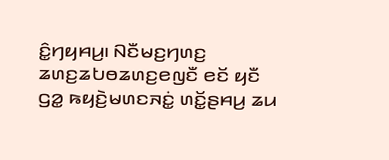ꤢꤨ꤭ꤚꤟꤌꤣ꤬꤯ ꤡꤢꤪꤗꤢ꤬ꤚꤛꤢ꤬ ꤘꤛꤢ꤬ꤘꤝꤥꤘꤛꤢ꤬ꤕꤜꤢꤪ ꤕꤢꤩ ꤟꤢꤪ ꤞꤤ꤭ ꤒꤟꤢꤧ꤬ꤗꤛꤢꤏꤢꤦ꤭ ꤛꤢꤩ꤭ꤔꤌꤣ꤬ ꤘꤣ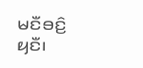ꤗꤢꤪꤋꤢꤨ꤬ ꤟꤢꤪ꤯